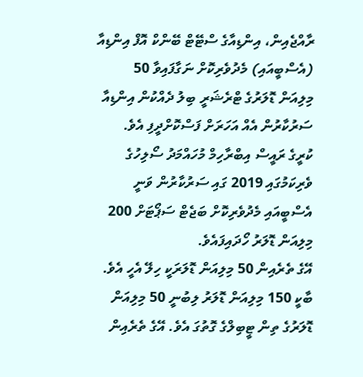ރާއްޖެއިން، އިންޑިއާގެ ސްޓޭޓް ބޭންކް އޮފް އިންޑިއާ (އެސްބީއައި) މެދުވެރިކޮށް ނަގާފައިވާ 50 މިލިއަން ޑޮލަރުގެ ޓްރެޝަރީ ބިލު ދެއްކުން އިންޑިއާ ސަރުކާރުން އެއް އަހަރަށް ފަސްކޮށްދީފި އެވެ.
ކުރީގެ ރައީސް އިބްރާހިމް މުހައްމަދު ސޯލިހުގެ ވެރިކަމުގައި 2019 ގައި ސަރުކާރުން ވަނީ އެސްބީއައި މެދުވެރިކޮށް ބަޖެޓް ސަޕޯޓަށް 200 މިލިއަން ޑޮލަރު ހޯދައިފައެވެ.
އޭގެ ތެރެއިން 50 މިލިއަން ޑޮލަރަކީ ހިލޭ އެހީ އެވެ. ބާކީ 150 މިލިއަން ޑޮލަރު ލިބުނީ 50 މިލިއަން ޑޮލަރުގެ ތިން ޓީބިލްގެ ގޮތުގަ އެވެ. އޭގެ ތެރެއިން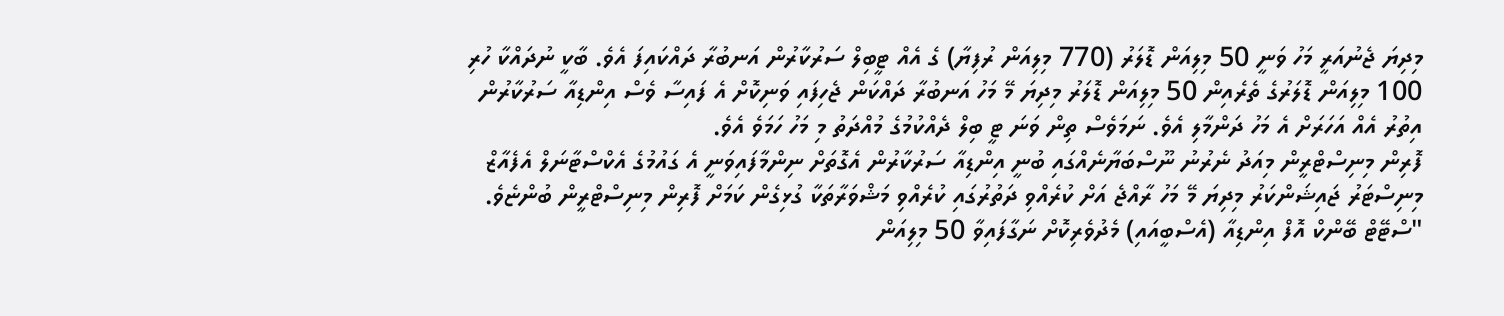މިދިޔަ ޖެނުއަރީ މަހު ވަނީ 50 މިލިއަން ޑޮލަރު (770 މިލިއަން ރުފިޔާ) ގެ އެއް ޓީބިލް ސަރުކާރުން އަނބުރާ ދައްކައިފަ އެވެ. ބާކީ ނުދައްކާ ހުރި 100 މިލިއަން ޑޮލަރުގެ ތެރެއިން 50 މިލިއަން ޑޮލަރު މިދިޔަ މޭ މަހު އަނބުރާ ދައްކަން ޖެހިފައި ވަނިކޮށް އެ ފައިސާ ވެސް އިންޑިއާ ސަރުކާރުން އިތުރު އެއް އަހަރަށް އެ މަހު ދަންމާލި އެވެ. ނަމަވެސް ތިން ވަނަ ޓީ ބިލް ދެއްކުމުގެ މުއްދަތު މި މަހު ހަމަވެ އެވެ.
ފޮރިން މިނިސްޓްރީން މިއަދު ނެރުނު ނޫސްބަޔާނެއްގައި ބުނީ އިންޑިއާ ސަރުކާރުން އެގޮތަށް ނިންމާފައިވަނީ އެ ގައުމުގެ އެކްސްޓާނަލް އެފެއާޒް މިނިސްޓަރު ޖައިޝަންކަރު މިދިޔަ މޭ މަހު ރާއްޖެ އަށް ކުރެއްވި ދަތުރުގައި ކުރެއްވި މަޝްވަރާތަކާ ގުޅިގެން ކަމަށް ފޮރިން މިނިސްޓްރީން ބުންޏެވެ.
"ސްޓޭޓް ބޭންކް އޮފް އިންޑިއާ (އެސްބީއައި) މެދުވެރިކޮށް ނަގާފައިވާ 50 މިލިއަން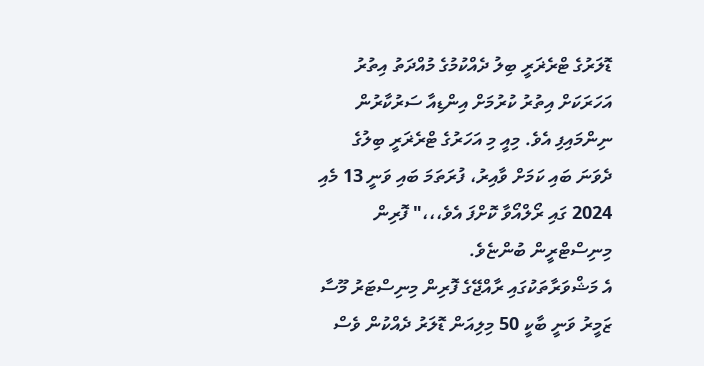ޑޮލަރުގެ ޓްރެޜަރީ ބިލު ދެއްކުމުގެ މުއްދަތު އިތުރު އަހަރަކަށް އިތުރު ކުރުމަށް އިންޑިއާ ސަރުކާރުން ނިންމައިފި އެވެ. މިއީ މި އަހަރުގެ ޓްރެޜަރީ ބިލުގެ ދެވަނަ ބައި ކަމަށް ވާއިރު، ފުރަތަމަ ބައި ވަނީ 13 މެއި 2024 ގައި ރޯލްއޯވާ ކޮށްފަ އެވެ،،،" ފޮރިން މިނިސްޓްރީން ބުންޏެވެ.
އެ މަޝްވަރާތަކުގައި ރާއްޖޭގެ ފޮރިން މިނިސްޓަރު މޫސާ ޒަމީރު ވަނީ ބާކީ 50 މިލިއަން ޑޮލަރު ދެއްކުން ވެސް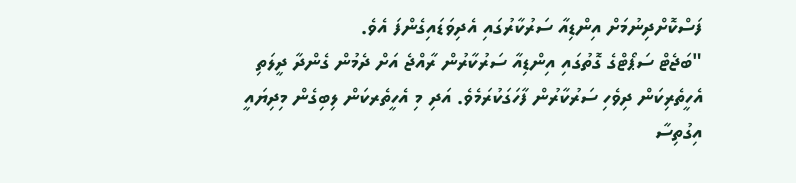ފަސްކޮށްދިނުމަށް އިންޑިއާ ސަރުކާރުގައި އެދިވަޑައިގެންފަ އެވެ.
"ބަޖެޓް ސަޕޯޓްގެ ގޮތުގައި އިންޑިއާ ސަރުކާރުން ރާއްޖެ އަށް ދެމުން ގެންދާ ދީލަތި އެހީތެރިކަން ދިވެހި ސަރުކާރުން ފާހަގަކުރަމެވެ. އަދި މި އެހީތެރކަން ލިބިގެން މިދިޔައީ އިގުތިސާ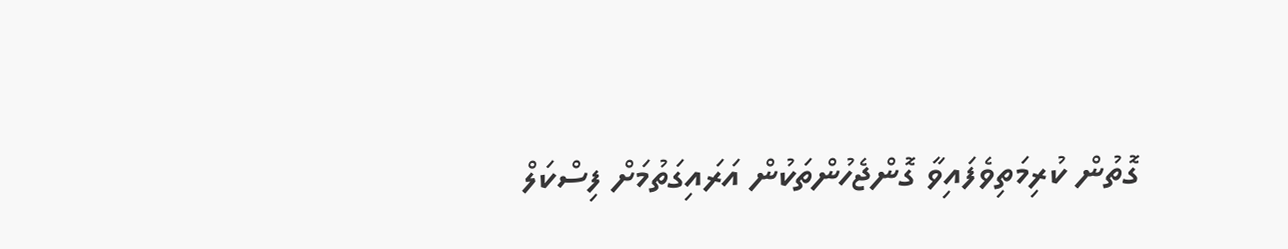ގޮތުން ކުރިމަތިވެފައިވާ ގޮންޖެހުންތަކުން އަރައިގަތުމަށް ފިސްކަލް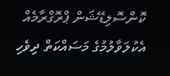ކޮންސޮލިޑޭޝަން ޕްރޮގްރާމެއް އެކުލަވާލުމުގެ މަސައްކަތް ދިވެހި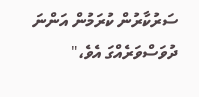ސަރުކާރުން ކުރަމުން އަންނަ ދުވަސްވަރެއްގަ އެވެ،"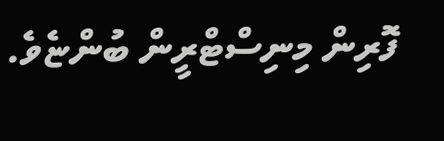ފޮރިން މިނިސްޓްރީން ބުންޏެވެ.